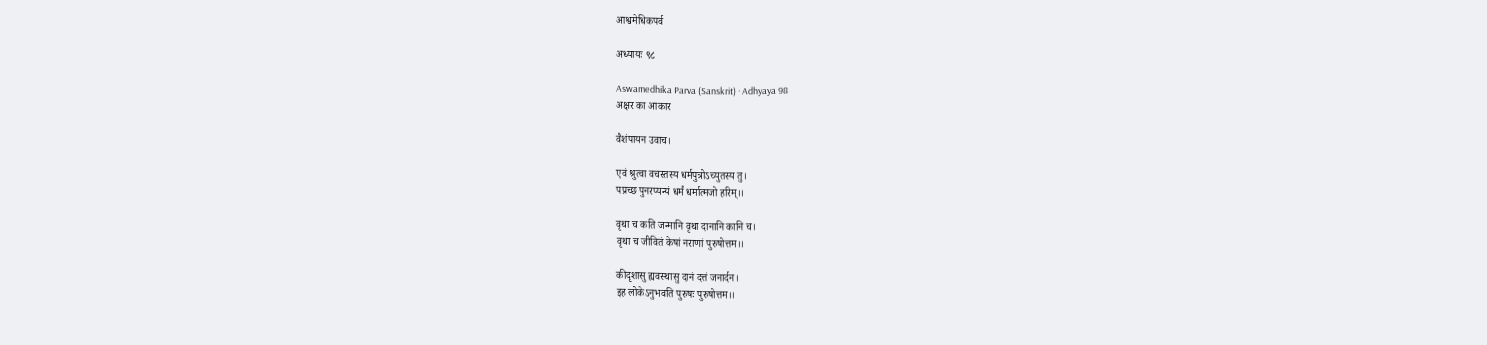आश्वमेधिकपर्व

अध्यायः ९८

Aswamedhika Parva (Sanskrit) · Adhyaya 98
अक्षर का आकार

वैशंपायन उवाच।

एवं श्रुत्वा वचस्तस्य धर्मपुत्रोऽच्युतस्य तु।
पप्रच्छ पुनरप्यन्यं धर्मं धर्मात्मजो हरिम्।।

वृथा च कति जन्मानि वृथा दानानि कानि च।
वृथा च जीवितं केषां नराणां पुरुषोत्तम।।

कीदृशासु ह्यवस्थासु दानं दत्तं जनार्दन।
इह लोकेऽनुभवति पुरुषः पुरुषोत्तम।।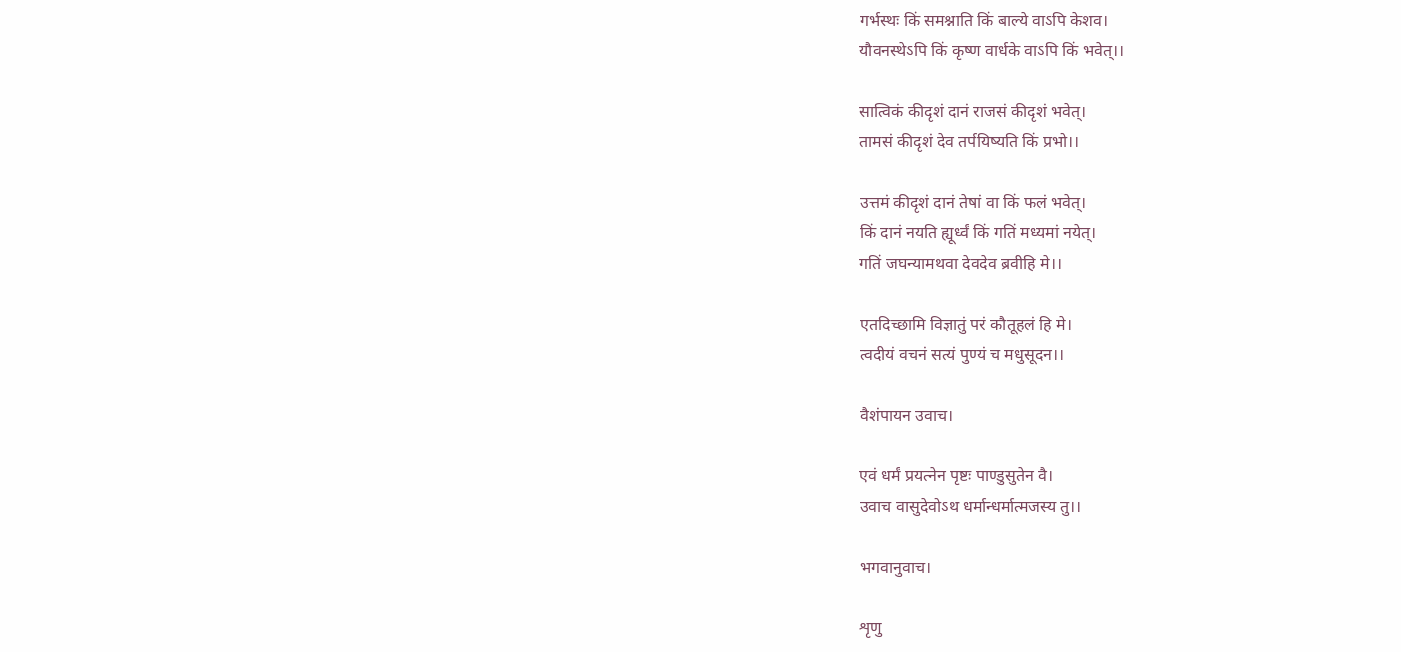गर्भस्थः किं समश्नाति किं बाल्ये वाऽपि केशव।
यौवनस्थेऽपि किं कृष्ण वार्धके वाऽपि किं भवेत्।।

सात्विकं कीदृशं दानं राजसं कीदृशं भवेत्।
तामसं कीदृशं देव तर्पयिष्यति किं प्रभो।।

उत्तमं कीदृशं दानं तेषां वा किं फलं भवेत्।
किं दानं नयति ह्यूर्ध्वं किं गतिं मध्यमां नयेत्।
गतिं जघन्यामथवा देवदेव ब्रवीहि मे।।

एतदिच्छामि विज्ञातुं परं कौतूहलं हि मे।
त्वदीयं वचनं सत्यं पुण्यं च मधुसूदन।।

वैशंपायन उवाच।

एवं धर्मं प्रयत्नेन पृष्टः पाण्डुसुतेन वै।
उवाच वासुदेवोऽथ धर्मान्धर्मात्मजस्य तु।।

भगवानुवाच।

शृणु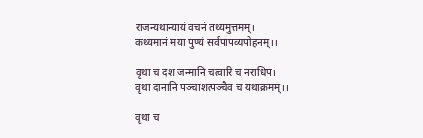राजन्यथान्यायं वचनं तथ्यमुत्तमम्।
कथ्यमानं मया पुण्यं सर्वपापव्यपोहनम्।।

वृथा च दश जन्मानि चत्वारि च नराधिप।
वृथा दानानि पञ्चाशत्पञ्चैव च यथाक्रमम्।।

वृथा च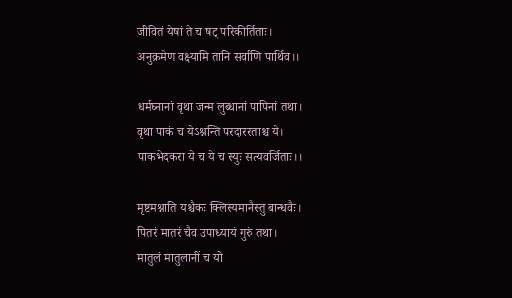जीवितं येषां ते च षट् परिकीर्तिताः।
अनुक्रमेण वक्ष्यामि तानि सर्वाणि पार्थिव।।

धर्मघ्नानां वृथा जन्म लुब्धानां पापिनां तथा।
वृथा पाकं च येऽश्नन्ति परदाररताश्च ये।
पाकभेदकरा ये च ये च स्युः सत्यवर्जिताः।।

मृष्टमश्नाति यश्चैकः क्लिस्यमानैस्तु बान्धवैः।
पितरं मातरं चैव उपाध्यायं गुरुं तथा।
मातुलं मातुलानीं च यो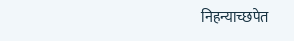निहन्याच्छपेत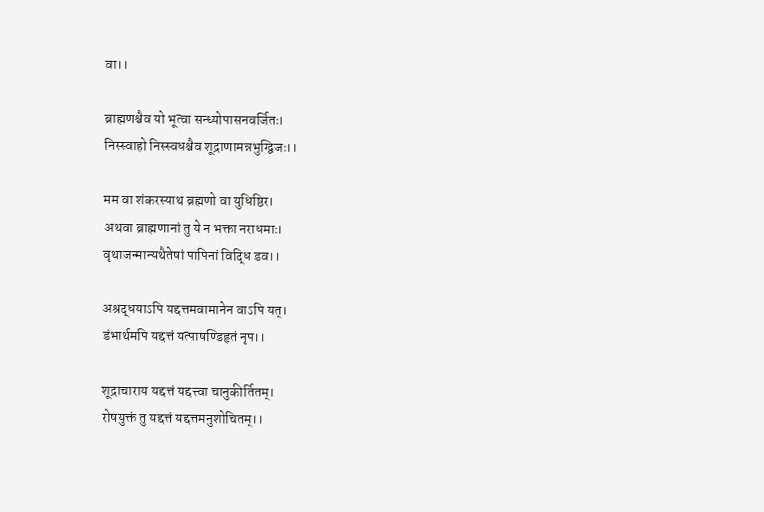वा।।

ब्राह्मणश्चैव यो भूत्वा सन्ध्योपासनवर्जितः।
निस्स्वाहो निस्स्वधश्चैव शूद्राणामन्नभुग्द्विजः।।

मम वा शंकरस्याथ ब्रह्मणो वा युधिष्ठिर।
अथवा ब्राह्मणानां तु ये न भक्ता नराधमाः।
वृथाजन्मान्यथैतेषां पापिनां विद्धि डव।।

अश्रद्धयाऽपि यद्दत्तमवामानेन वाऽपि यत्।
डंभार्थमपि यद्दत्तं यत्पाषण्डिहृतं नृप।।

शूद्राचाराय यद्दत्तं यद्दत्त्वा चानुकीर्तितम्।
रोषयुक्तं तु यद्दत्तं यद्दत्तमनुशोचितम्।।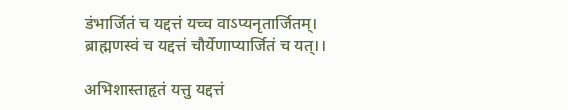डंभार्जितं च यद्दत्तं यच्च वाऽप्यनृतार्जितम्।
ब्राह्मणस्वं च यद्दत्तं चौर्येणाप्यार्जितं च यत्।।

अभिशास्ताहृतं यत्तु यद्दत्तं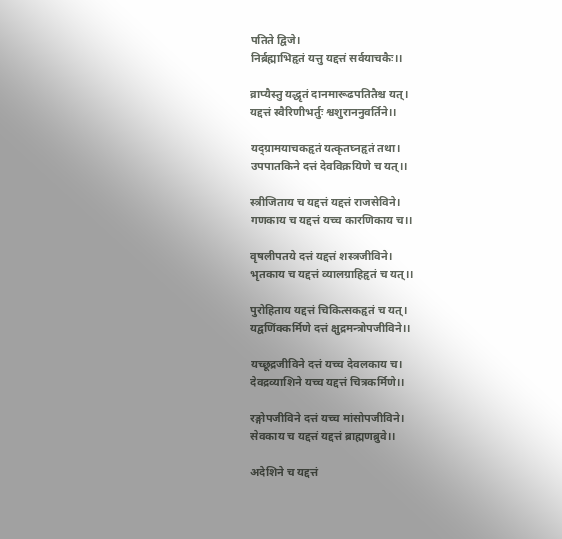पतिते द्विजे।
निर्ब्रह्माभिहृतं यत्तु यद्दत्तं सर्वयाचकैः।।

व्राप्यैस्तु यद्धृतं दानमारूढपतितैश्च यत्।
यद्दत्तं स्वैरिणीभर्तुः श्वशुराननुवर्तिने।।

यद्ग्रामयाचकहृतं यत्कृतघ्नहृतं तथा।
उपपातकिने दत्तं देवविक्रयिणे च यत्।।

स्त्रीजिताय च यद्दत्तं यद्दत्तं राजसेविने।
गणकाय च यद्दत्तं यच्च कारणिकाय च।।

वृषलीपतये दत्तं यद्दत्तं शस्त्रजीविने।
भृतकाय च यद्दत्तं व्यालग्राहिहृतं च यत्।।

पुरोहिताय यद्दत्तं चिकित्सकहृतं च यत्।
यद्वणिंक्कर्मिणे दत्तं क्षुद्रमन्त्रोपजीविने।।

यच्छूद्रजीविने दत्तं यच्च देवलकाय च।
देवद्रव्याशिने यच्च यद्दत्तं चित्रकर्मिणे।।

रङ्गोपजीविने दत्तं यच्च मांसोपजीविने।
सेवकाय च यद्दत्तं यद्दत्तं ब्राह्मणब्रुवे।।

अदेशिने च यद्दत्तं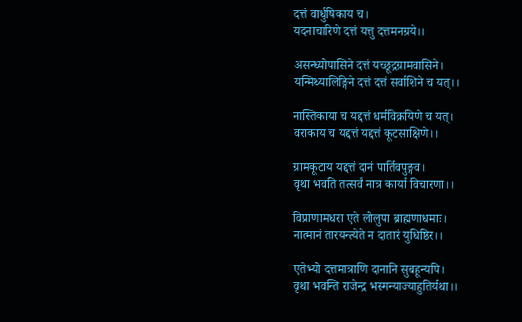दत्तं वार्धुषिकाय च।
यदनाचारिणे दत्तं यत्तु दत्तमनग्रये।।

असन्ध्योपासिने दत्तं यच्छूद्रग्रामवासिने।
यन्मिथ्यालिङ्गिने दत्तं दत्तं सर्वाशिने च यत्।।

नास्तिकाया च यद्दत्तं धर्मविक्रयिणे च यत्।
वराकाय च यद्दत्तं यद्दत्तं कूटसाक्षिणे।।

ग्रामकूटाय यद्दत्तं दानं पार्तिवपुङ्गव।
वृथा भवति तत्सर्वं नात्र कार्या विचारणा।।

विप्राणामधरा एते लोलुपा ब्राह्मणाधमाः।
नात्मानं तारयन्त्येते न दातारं युधिष्ठिर।।

एतेभ्यो दत्तमात्राणि दानानि सुबहून्यपि।
वृथा भवन्ति राजेन्द्र भस्मन्याज्याहुतिर्यथा।।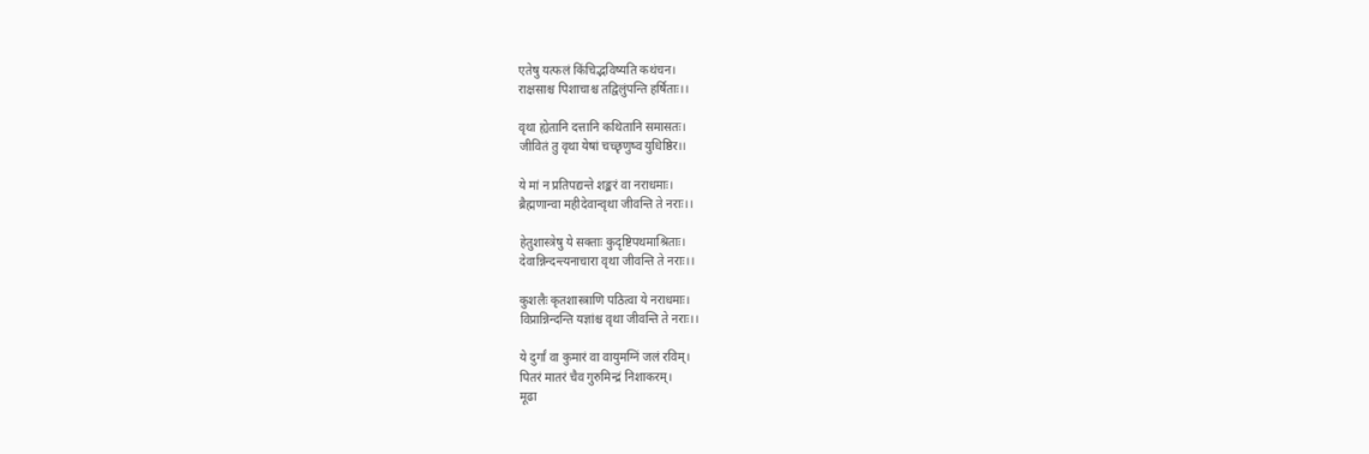एतेषु यत्फलं किंचिद्भविष्यति कथंचन।
राक्षसाश्च पिशाचाश्च तद्विलुंपन्ति हर्षिताः।।

वृथा ह्येतानि दत्तानि कथितानि समासतः।
जीवितं तु वृथा येषां चच्छृणुष्व युधिष्ठिर।।

ये मां न प्रतिपद्यन्ते शङ्करं वा नराधमाः।
ब्रैह्मणान्वा महीदेवान्वृथा जीवन्ति ते नराः।।

हेतुशास्त्रेषु ये सक्ताः कुदृष्टिपथमाश्रिताः।
देवान्निन्दन्त्यनाचारा वृथा जीवन्ति ते नराः।।

कुशलैः कृतशास्त्राणि पठित्वा ये नराधमाः।
विप्रान्निन्दन्ति यज्ञांश्च वृथा जीवन्ति ते नराः।।

ये दुर्गां वा कुमारं वा वायुमग्निं जलं रविम्।
पितरं मातरं चैव गुरुमिन्द्रं निशाकरम्।
मूढा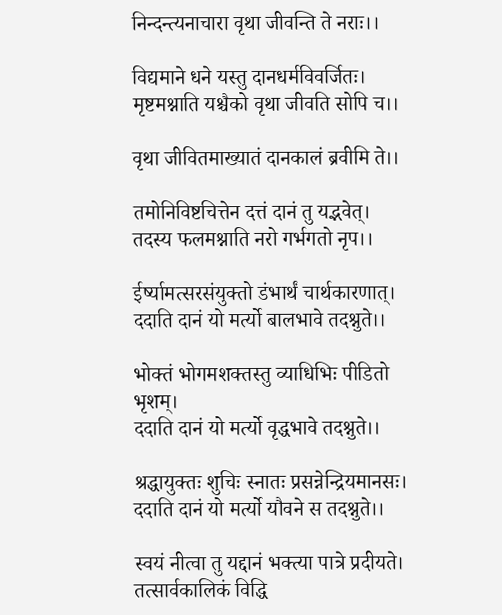निन्दन्त्यनाचारा वृथा जीवन्ति ते नराः।।

विद्यमाने धने यस्तु दानधर्मविवर्जितः।
मृष्टमश्नाति यश्चैको वृथा जीवति सोपि च।।

वृथा जीवितमाख्यातं दानकालं ब्रवीमि ते।।

तमोनिविष्टचित्तेन दत्तं दानं तु यद्भवेत्।
तदस्य फलमश्नाति नरो गर्भगतो नृप।।

ईर्ष्यामत्सरसंयुक्तो डंभार्थं चार्थकारणात्।
ददाति दानं यो मर्त्यो बालभावे तदश्नुते।।

भोक्तं भोगमशक्तस्तु व्याधिभिः पीडितो भृशम्।
ददाति दानं यो मर्त्यो वृद्धभावे तदश्नुते।।

श्रद्धायुक्तः शुचिः स्नातः प्रसन्नेन्द्रियमानसः।
ददाति दानं यो मर्त्यो यौवने स तदश्नुते।।

स्वयं नीत्वा तु यद्दानं भक्त्या पात्रे प्रदीयते।
तत्सार्वकालिकं विद्धि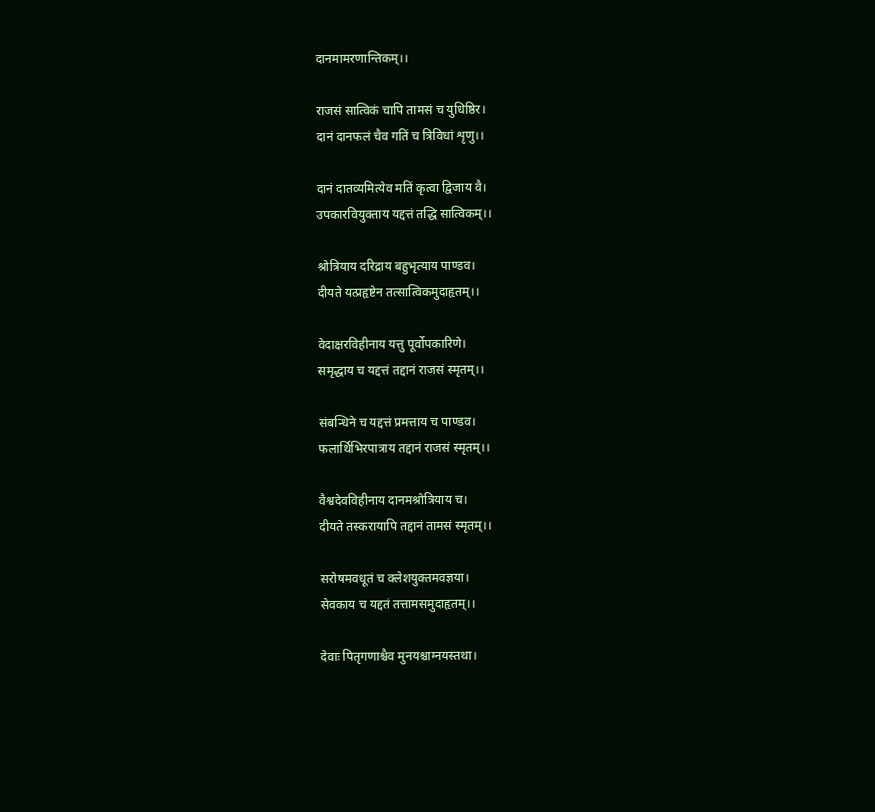दानमामरणान्तिकम्।।

राजसं सात्विकं चापि तामसं च युधिष्ठिर।
दानं दानफलं चैव गतिं च त्रिविधां शृणु।।

दानं दातव्यमित्येव मतिं कृत्वा द्विजाय वै।
उपकारवियुक्ताय यद्दत्तं तद्धि सात्विकम्।।

श्रोत्रियाय दरिद्राय बहुभृत्याय पाण्डव।
दीयते यत्प्रहृष्टेन तत्सात्विकमुदाहृतम्।।

वेदाक्षरविहीनाय यत्तु पूर्वोपकारिणे।
समृद्धाय च यद्दत्तं तद्दानं राजसं स्मृतम्।।

संबन्धिने च यद्दत्तं प्रमत्ताय च पाण्डव।
फलार्थिभिरपात्राय तद्दानं राजसं स्मृतम्।।

वैश्वदेवविहीनाय दानमश्रोत्रियाय च।
दीयते तस्करायापि तद्दानं तामसं स्मृतम्।।

सरोषमवधूतं च क्लेशयुक्तमवज्ञया।
सेवकाय च यद्दतं तत्तामसमुदाहृतम्।।

देवाः पितृगणाश्चैव मुनयश्चाग्नयस्तथा।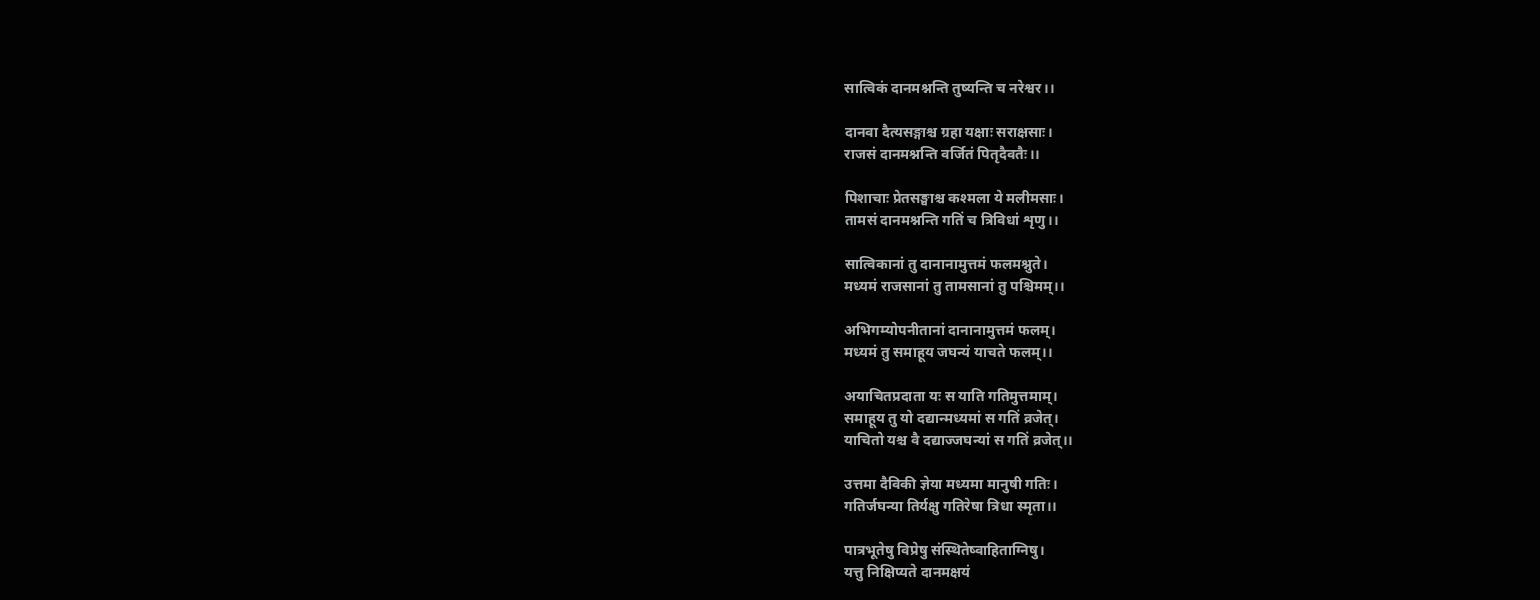सात्विकं दानमश्नन्ति तुष्यन्ति च नरेश्वर।।

दानवा दैत्यसङ्गाश्च ग्रहा यक्षाः सराक्षसाः।
राजसं दानमश्नन्ति वर्जितं पितृदैवतैः।।

पिशाचाः प्रेतसङ्घाश्च कश्मला ये मलीमसाः।
तामसं दानमश्नन्ति गतिं च त्रिविधां शृणु।।

सात्विकानां तु दानानामुत्तमं फलमश्नुते।
मध्यमं राजसानां तु तामसानां तु पश्चिमम्।।

अभिगम्योपनीतानां दानानामुत्तमं फलम्।
मध्यमं तु समाहूय जघन्यं याचते फलम्।।

अयाचितप्रदाता यः स याति गतिमुत्तमाम्।
समाहूय तु यो दद्यान्मध्यमां स गतिं व्रजेत्।
याचितो यश्च वै दद्याज्जघन्यां स गतिं व्रजेत्।।

उत्तमा दैविकी ज्ञेया मध्यमा मानुषी गतिः।
गतिर्जघन्या तिर्यक्षु गतिरेषा त्रिधा स्मृता।।

पात्रभूतेषु विप्रेषु संस्थितेष्वाहिताग्निषु।
यत्तु निक्षिप्यते दानमक्षयं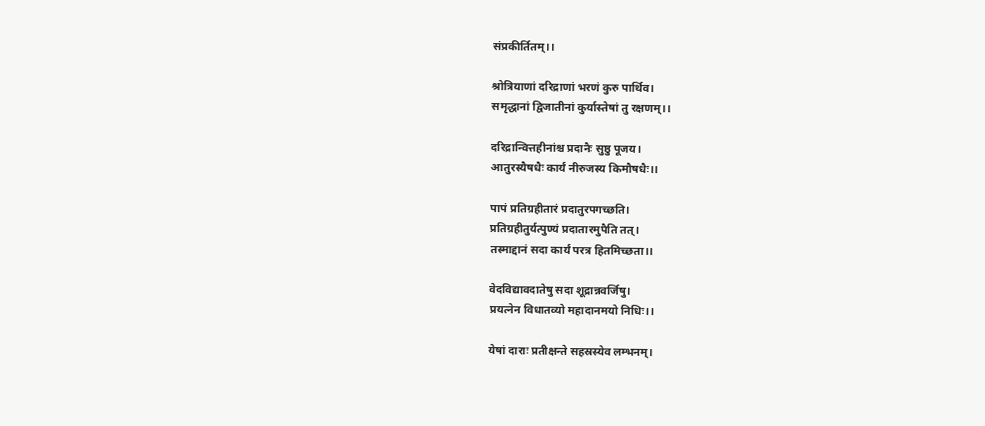संप्रकीर्तितम्।।

श्रोत्रियाणां दरिद्राणां भरणं कुरु पार्थिव।
समृद्धानां द्विजातीनां कुर्यास्तेषां तु रक्षणम्।।

दरिद्रान्वित्तहीनांश्च प्रदानैः सुष्ठु पूजय।
आतुरस्यैषधैः कार्यं नीरुजस्य किमौषधैः।।

पापं प्रतिग्रहीतारं प्रदातुरपगच्छति।
प्रतिग्रहीतुर्यत्पुण्यं प्रदातारमुपैति तत्।
तस्माद्दानं सदा कार्यं परत्र हितमिच्छता।।

वेदविद्यावदातेषु सदा शूद्रान्नवर्जिषु।
प्रयत्नेन विधातव्यो महादानमयो निधिः।।

येषां दाराः प्रतीक्षन्ते सहस्रस्येव लम्भनम्।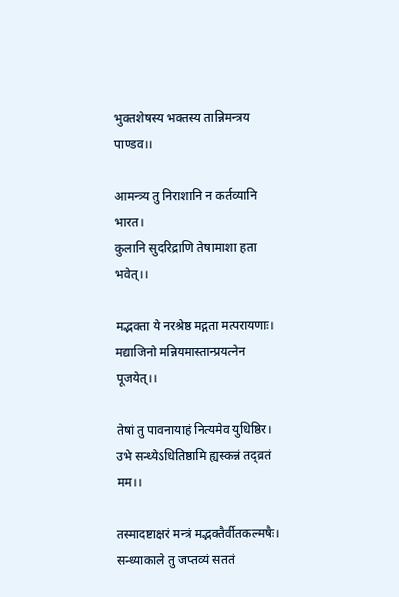भुक्तशेषस्य भक्तस्य तान्निमन्त्रय पाण्डव।।

आमन्त्र्य तु निराशानि न कर्तव्यानि भारत।
कुलानि सुदरिद्राणि तेषामाशा हता भवेत्।।

मद्भक्ता ये नरश्रेष्ठ मद्गता मत्परायणाः।
मद्याजिनो मन्नियमास्तान्प्रयत्नेन पूजयेत्।।

तेषां तु पावनायाहं नित्यमेव युधिष्ठिर।
उभे सन्ध्येऽधितिष्ठामि ह्यस्कन्नं तद्व्रतं मम।।

तस्मादष्टाक्षरं मन्त्रं मद्भक्तैर्वीतकल्मषैः।
सन्ध्याकाले तु जप्तव्यं सततं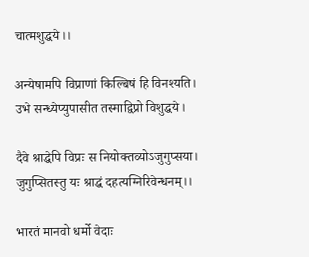चात्मशुद्धये।।

अन्येषामपि विप्राणां किल्बिषं हि विनश्यति।
उभे सन्ध्येप्युपासीत तस्माद्विप्रो विशुद्धये।

दैवे श्राद्धेपि विप्रः स नियोक्तव्योऽजुगुप्सया।
जुगुप्सितस्तु यः श्राद्धं दहत्यग्निरिवेन्धनम्।।

भारतं मानवो धर्मो वेदाः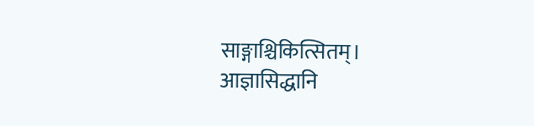साङ्गाश्चिकित्सितम्।
आज्ञासिद्धानि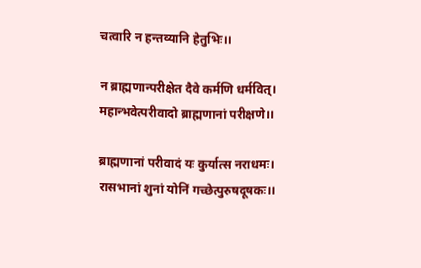चत्वारि न हन्तव्यानि हेतुभिः।।

न ब्राह्मणान्परीक्षेत दैवे कर्मणि धर्मवित्।
महान्भवेत्परीवादो ब्राह्मणानां परीक्षणे।।

ब्राह्मणानां परीवादं यः कुर्यात्स नराधमः।
रासभानां शुनां योनिं गच्छेत्पुरुषदूषकः।।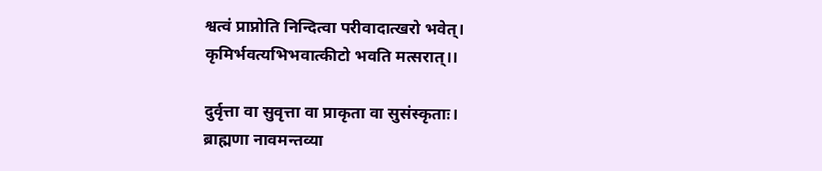श्वत्वं प्राप्नोति निन्दित्वा परीवादात्खरो भवेत्।
कृमिर्भवत्यभिभवात्कीटो भवति मत्सरात्।।

दुर्वृत्ता वा सुवृत्ता वा प्राकृता वा सुसंस्कृताः।
ब्राह्मणा नावमन्तव्या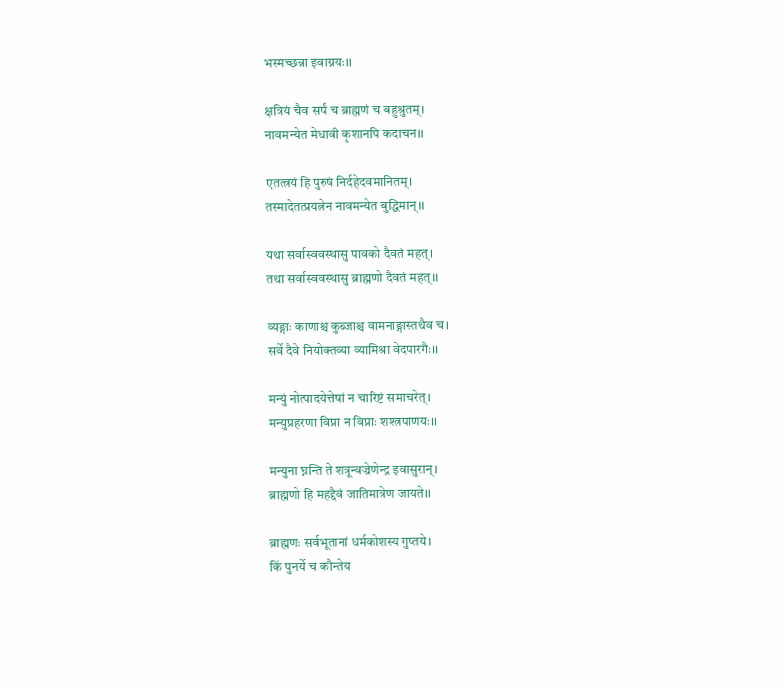भस्मच्छन्ना इवाग्नयः।।

क्षत्रियं चैव सर्पं च ब्राह्मणं च बहुश्रुतम्।
नावमन्येत मेधावी कृशानपि कदाचन।।

एतत्त्रयं हि पुरुषं निर्दहेदवमानितम्।
तस्मादेतत्प्रयत्नेन नावमन्येत बुद्धिमान्।।

यथा सर्वास्ववस्थासु पावको दैवतं महत्।
तथा सर्वास्ववस्थासु ब्राह्मणो दैवतं महत्।।

व्यङ्गाः काणाश्च कुब्जाश्च वामनाङ्गास्तथैव च।
सर्वे दैवे नियोक्तव्या व्यामिश्रा वेदपारगैः।।

मन्युं नोत्पादयेत्तेषां न चारिष्टं समाचरेत्।
मन्युप्रहरणा विप्रा न विप्राः शश्त्रपाणयः।।

मन्युना घ्नन्ति ते शत्रून्वज्रेणेन्द्र इवासुरान्।
ब्राह्मणो हि महद्दैवं जातिमात्रेण जायते।।

ब्राह्मणः सर्वभूतानां धर्मकोशस्य गुप्तये।
किं पुनर्ये च कौन्तेय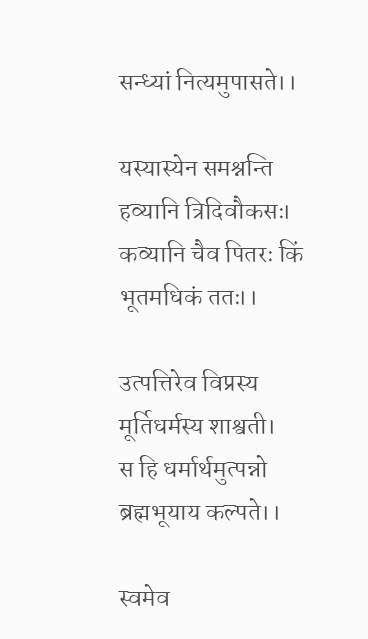सन्ध्यां नित्यमुपासते।।

यस्यास्येन समश्नन्ति हव्यानि त्रिदिवौकसः।
कव्यानि चैव पितरः किं भूतमधिकं ततः।।

उत्पत्तिरेव विप्रस्य मूर्तिधर्मस्य शाश्वती।
स हि धर्मार्थमुत्पन्नो ब्रह्मभूयाय कल्पते।।

स्वमेव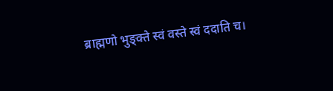ब्राह्मणो भुङ्क्ते स्वं वस्ते स्वं ददाति च।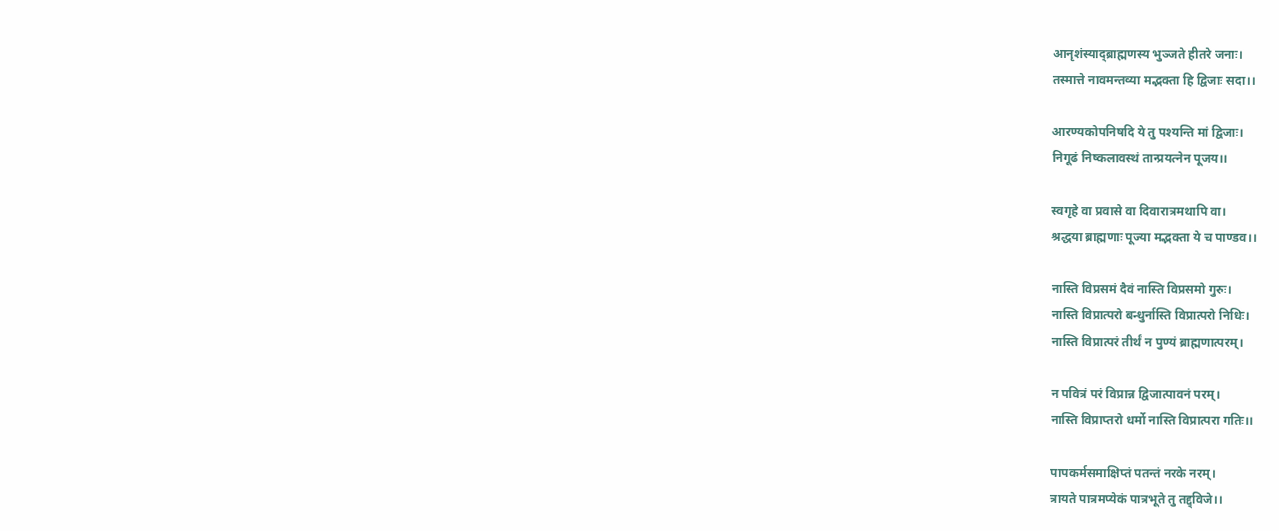आनृशंस्याद्ब्राह्मणस्य भुञ्जते हीतरे जनाः।
तस्मात्ते नावमन्तव्या मद्भक्ता हि द्विजाः सदा।।

आरण्यकोपनिषदि ये तु पश्यन्ति मां द्विजाः।
निगूढं निष्कलावस्थं तान्प्रयत्नेन पूजय।।

स्वगृहे वा प्रवासे वा दिवारात्रमथापि वा।
श्रद्धया ब्राह्मणाः पूज्या मद्भक्ता ये च पाण्डव।।

नास्ति विप्रसमं दैवं नास्ति विप्रसमो गुरुः।
नास्ति विप्रात्परो बन्धुर्नास्ति विप्रात्परो निधिः।
नास्ति विप्रात्परं तीर्थं न पुण्यं ब्राह्मणात्परम्।

न पवित्रं परं विप्रान्न द्विजात्पावनं परम्।
नास्ति विप्राप्तरो धर्मो नास्ति विप्रात्परा गतिः।।

पापकर्मसमाक्षिप्तं पतन्तं नरके नरम्।
त्रायते पात्रमप्येकं पात्रभूते तु तद्द्विजे।।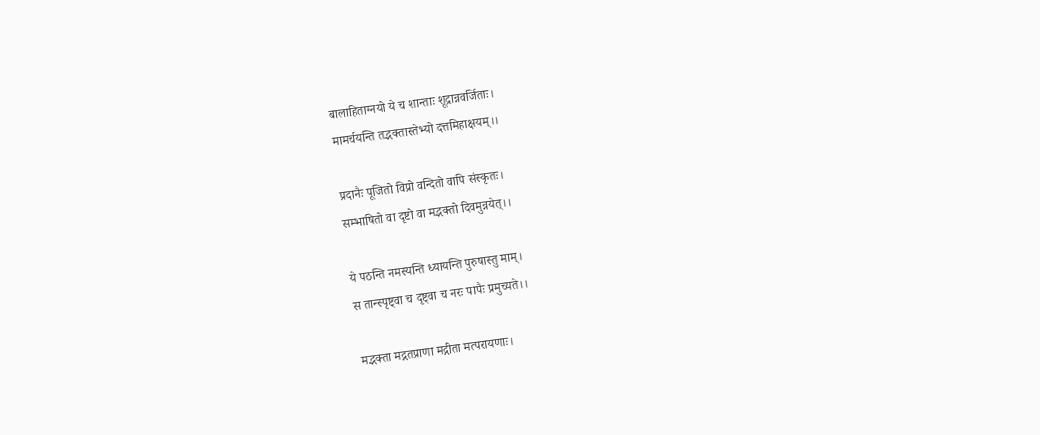बालाहिताग्नयो ये च शान्ताः शूद्रान्नवर्जिताः।
मामर्चयन्ति तद्भक्तास्तेभ्यो दत्तमिहाक्षयम्।।

प्रदानैः पूजितो विप्रो वन्दितो वापि संस्कृतः।
सम्भाषितो वा दृष्टो वा मद्भक्तो दिवमुन्नयेत्।।

ये पठन्ति नमस्यन्ति ध्यायन्ति पुरुषास्तु माम्।
स तान्स्पृष्ट्वा च दृष्ट्वा च नरः पापैः प्रमुच्यते।।

मद्भक्ता मद्गतप्राणा मद्गीता मत्परायणाः।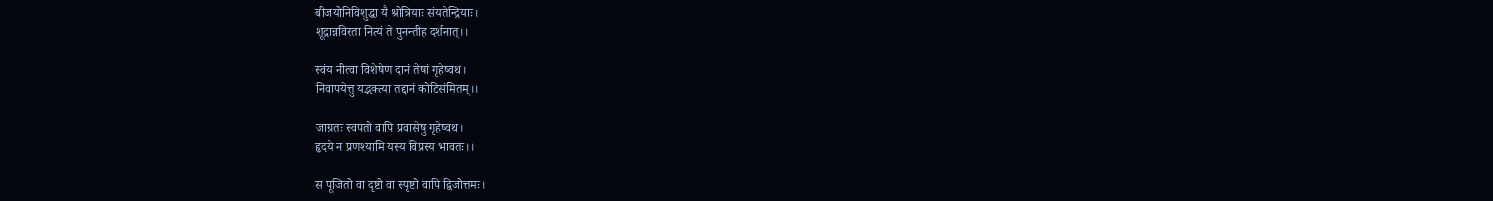बीजयोनिविशुद्धा यै श्रोत्रियाः संयतेन्द्रियाः।
शूद्रान्नविरता नित्यं ते पुनन्तीह दर्शनात्।।

स्वंय नीत्वा विशेषेण दानं तेषां गृहेष्वथ।
निवापयेत्तु यद्भक्त्या तद्दानं कोटिसंमितम्।।

जाग्रतः स्वपतो वापि प्रवासेषु गृहेष्वथ।
हृदये न प्रणश्यामि यस्य विप्रस्य भावतः।।

स पूजितो वा दृष्टो वा स्पृष्टो वापि द्विजोत्तमः।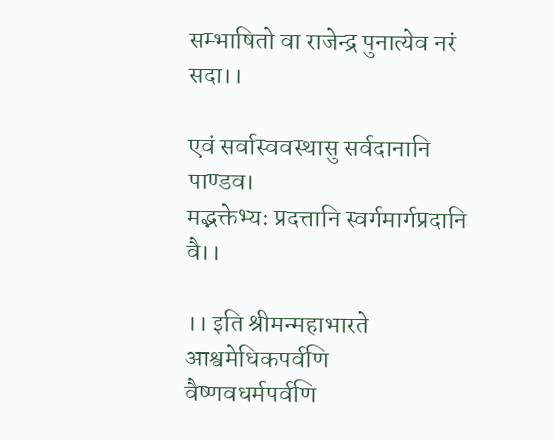सम्भाषितो वा राजेन्द्र पुनात्येव नरं सदा।।

एवं सर्वास्ववस्थासु सर्वदानानि पाण्डव।
मद्भक्तेभ्यः प्रदत्तानि स्वर्गमार्गप्रदानि वै।।

।। इति श्रीमन्महाभारते आश्वमेधिकपर्वणि
वैष्णवधर्मपर्वणि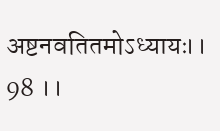अष्टनवतितमोऽध्यायः।। 98 ।।